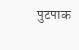पुटपाक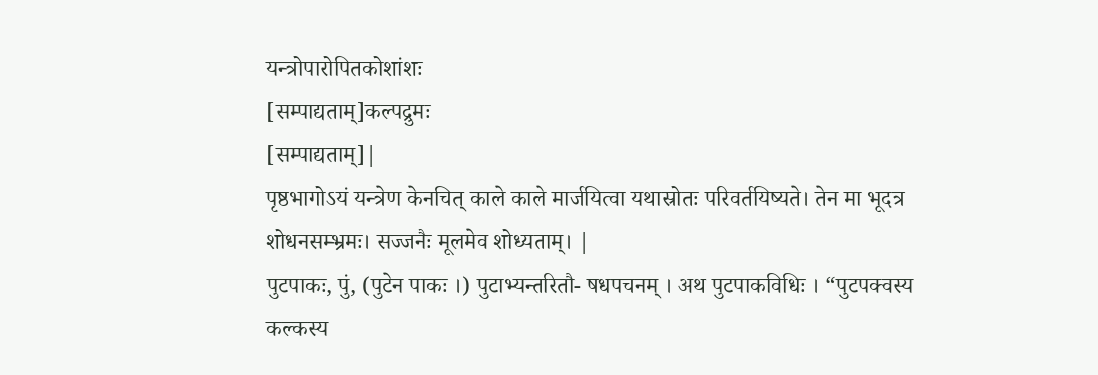यन्त्रोपारोपितकोशांशः
[सम्पाद्यताम्]कल्पद्रुमः
[सम्पाद्यताम्]|
पृष्ठभागोऽयं यन्त्रेण केनचित् काले काले मार्जयित्वा यथास्रोतः परिवर्तयिष्यते। तेन मा भूदत्र शोधनसम्भ्रमः। सज्जनैः मूलमेव शोध्यताम्। |
पुटपाकः, पुं, (पुटेन पाकः ।) पुटाभ्यन्तरितौ- षधपचनम् । अथ पुटपाकविधिः । “पुटपक्वस्य कल्कस्य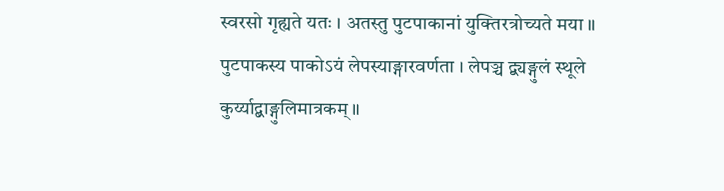स्वरसो गृह्यते यतः । अतस्तु पुटपाकानां युक्तिरत्रोच्यते मया ॥ पुटपाकस्य पाकोऽयं लेपस्याङ्गारवर्णता । लेपञ्च द्व्यङ्गुलं स्थूले कुर्य्याद्बाङ्गुलिमात्रकम् ॥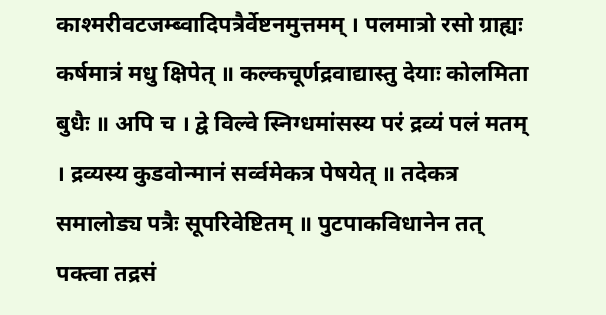काश्मरीवटजम्ब्वादिपत्रैर्वेष्टनमुत्तमम् । पलमात्रो रसो ग्राह्यः कर्षमात्रं मधु क्षिपेत् ॥ कल्कचूर्णद्रवाद्यास्तु देयाः कोलमिता बुधैः ॥ अपि च । द्वे विल्वे स्निग्धमांसस्य परं द्रव्यं पलं मतम् । द्रव्यस्य कुडवोन्मानं सर्व्वमेकत्र पेषयेत् ॥ तदेकत्र समालोड्य पत्रैः सूपरिवेष्टितम् ॥ पुटपाकविधानेन तत् पक्त्वा तद्रसं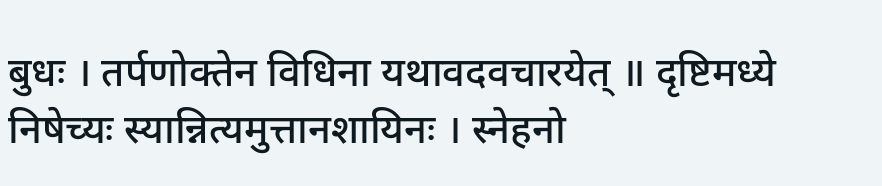बुधः । तर्पणोक्तेन विधिना यथावदवचारयेत् ॥ दृष्टिमध्ये निषेच्यः स्यान्नित्यमुत्तानशायिनः । स्नेहनो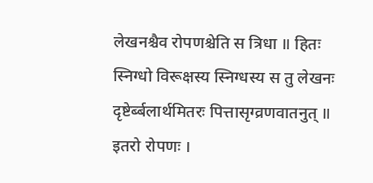लेखनश्चैव रोपणश्चेति स त्रिधा ॥ हितः स्निग्धो विरूक्षस्य स्निग्धस्य स तु लेखनः दृष्टेर्ब्बलार्थमितरः पित्तासृग्व्रणवातनुत् ॥ इतरो रोपणः ।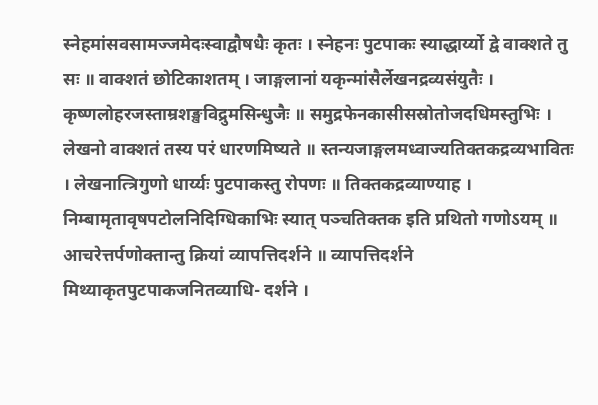स्नेहमांसवसामज्जमेदःस्वाद्वौषधैः कृतः । स्नेहनः पुटपाकः स्याद्धार्य्यो द्वे वाक्शते तु सः ॥ वाक्शतं छोटिकाशतम् । जाङ्गलानां यकृन्मांसैर्लेखनद्रव्यसंयुतैः । कृष्णलोहरजस्ताम्रशङ्खविद्रुमसिन्धुजैः ॥ समुद्रफेनकासीसस्रोतोजदधिमस्तुभिः । लेखनो वाक्शतं तस्य परं धारणमिष्यते ॥ स्तन्यजाङ्गलमध्वाज्यतिक्तकद्रव्यभावितः । लेखनात्त्रिगुणो धार्य्यः पुटपाकस्तु रोपणः ॥ तिक्तकद्रव्याण्याह । निम्बामृतावृषपटोलनिदिग्धिकाभिः स्यात् पञ्चतिक्तक इति प्रथितो गणोऽयम् ॥ आचरेत्तर्पणोक्तान्तु क्रियां व्यापत्तिदर्शने ॥ व्यापत्तिदर्शने मिथ्याकृतपुटपाकजनितव्याधि- दर्शने ।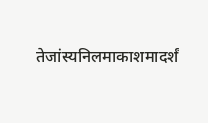तेजांस्यनिलमाकाशमादर्शं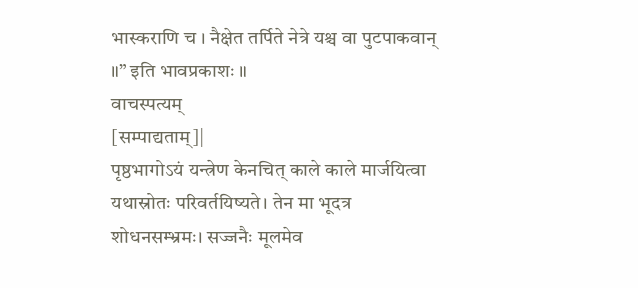भास्कराणि च । नैक्षेत तर्पिते नेत्रे यश्च वा पुटपाकवान् ॥” इति भावप्रकाशः ॥
वाचस्पत्यम्
[सम्पाद्यताम्]|
पृष्ठभागोऽयं यन्त्रेण केनचित् काले काले मार्जयित्वा यथास्रोतः परिवर्तयिष्यते। तेन मा भूदत्र शोधनसम्भ्रमः। सज्जनैः मूलमेव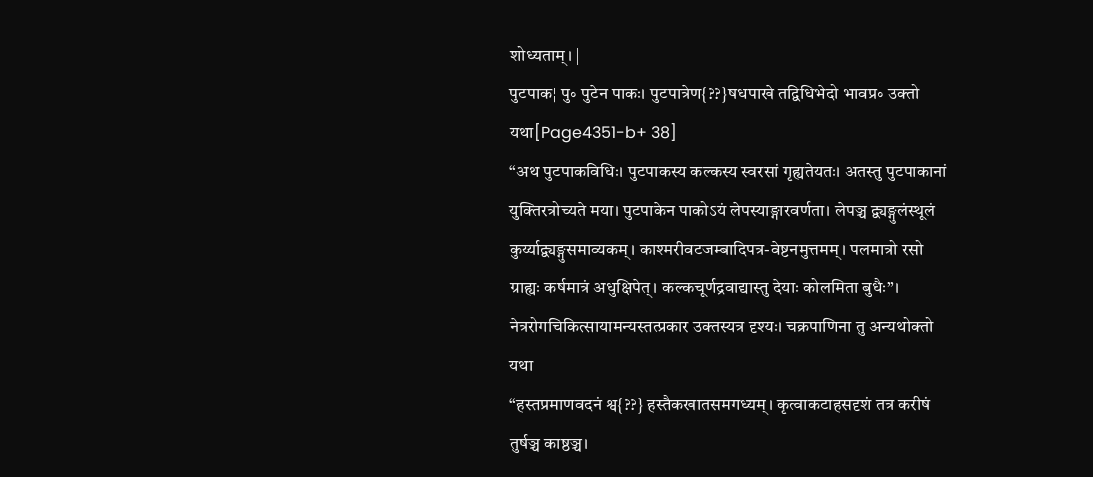शोध्यताम्। |
पुटपाक¦ पु॰ पुटेन पाकः। पुटपात्रेण{??}षधपाखे तद्विधिभेदो भावप्र॰ उक्तो यथा[Page4351-b+ 38]
“अथ पुटपाकविधिः। पुटपाकस्य कल्कस्य स्वरसां गृह्यतेयतः। अतस्तु पुटपाकानां युक्तिरत्रोच्यते मया। पुटपाकेन पाकोऽयं लेपस्याङ्गारवर्णता। लेपञ्च द्व्यङ्गुलंस्थूलं कुर्य्याद्व्यङ्गुसमाव्यकम्। काश्मरीवटजम्बादिपत्र-वेष्टनमुत्तमम्। पलमात्रो रसो ग्राह्यः कर्षमात्रं अधुक्षिपेत्। कल्कचूर्णद्रवाद्यास्तु देयाः कोलमिता बुधैः”। नेत्ररोगचिकित्सायामन्यस्तत्प्रकार उक्तस्यत्र दृश्यः। चक्रपाणिना तु अन्यथोक्तो यथा
“हस्तप्रमाणवदनं श्व{??} हस्तैकखातसमगध्यम्। कृत्वाकटाहसदृशं तत्र करीषं तुर्षञ्च काष्ठञ्च।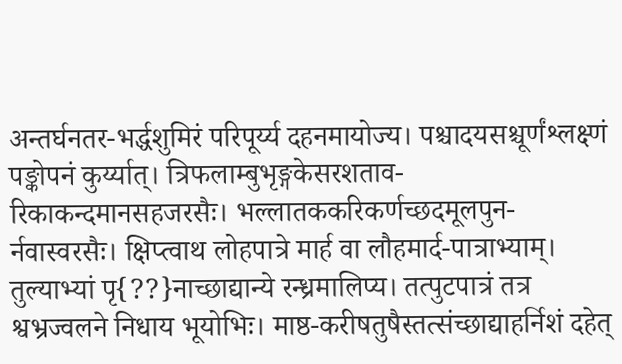अन्तर्घनतर-भर्द्धशुमिरं परिपूर्य्य दहनमायोज्य। पश्चादयसश्चूर्णंश्लक्ष्णं पङ्कोपनं कुर्य्यात्। त्रिफलाम्बुभृङ्गकेसरशताव-रिकाकन्दमानसहजरसैः। भल्लातककरिकर्णच्छदमूलपुन-र्नवास्वरसैः। क्षिप्त्वाथ लोहपात्रे मार्ह वा लौहमार्द-पात्राभ्याम्। तुल्याभ्यां पृ{??}नाच्छाद्यान्ये रन्ध्रमालिप्य। तत्पुटपात्रं तत्र श्वभ्रज्वलने निधाय भूयोभिः। माष्ठ-करीषतुषैस्तत्संच्छाद्याहर्निशं दहेत्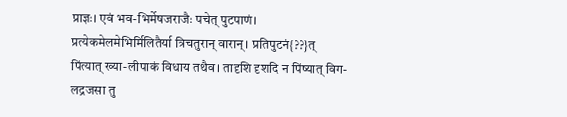प्राज्ञः। एवं भव-भिर्मेषजराजैः पचेत् पुटपाणं। प्रत्येकमेलमेभिर्मिलितैर्या त्रिचतुरान् वारान्। प्रतिपुटनं{??}त् पिंत्यात् ख्या-लीपाकं विधाय तथैव। तादृशि दृशदि न पिंष्यात् विग-लद्रजसा तु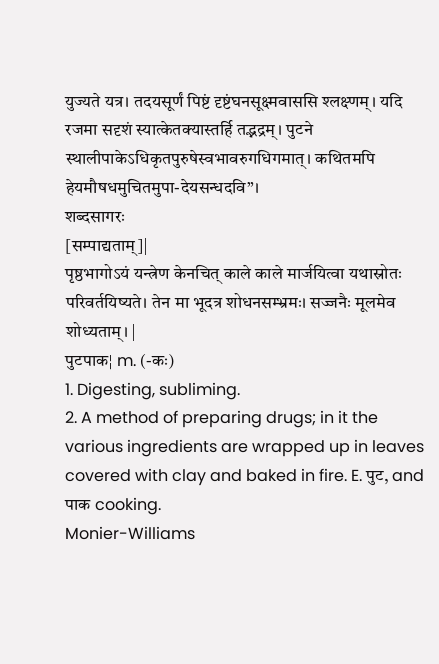युज्यते यत्र। तदयसूर्णं पिष्टं दृष्टंघनसूक्ष्मवाससि श्लक्ष्णम्। यदि रजमा सदृशं स्यात्केतक्यास्तर्हि तद्भद्रम्। पुटने स्थालीपाकेऽधिकृतपुरुषेस्वभावरुगधिगमात्। कथितमपि हेयमौषधमुचितमुपा-देयसन्धदवि”।
शब्दसागरः
[सम्पाद्यताम्]|
पृष्ठभागोऽयं यन्त्रेण केनचित् काले काले मार्जयित्वा यथास्रोतः परिवर्तयिष्यते। तेन मा भूदत्र शोधनसम्भ्रमः। सज्जनैः मूलमेव शोध्यताम्। |
पुटपाक¦ m. (-कः)
1. Digesting, subliming.
2. A method of preparing drugs; in it the various ingredients are wrapped up in leaves covered with clay and baked in fire. E. पुट, and पाक cooking.
Monier-Williams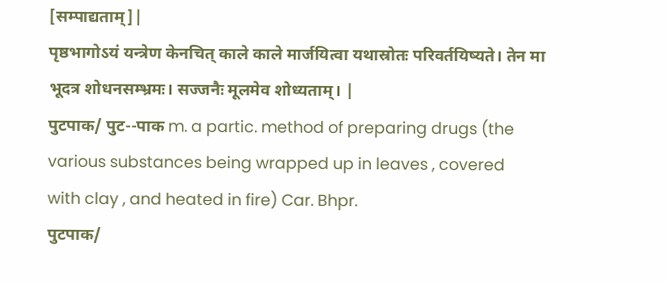[सम्पाद्यताम्]|
पृष्ठभागोऽयं यन्त्रेण केनचित् काले काले मार्जयित्वा यथास्रोतः परिवर्तयिष्यते। तेन मा भूदत्र शोधनसम्भ्रमः। सज्जनैः मूलमेव शोध्यताम्। |
पुटपाक/ पुट--पाक m. a partic. method of preparing drugs (the various substances being wrapped up in leaves , covered with clay , and heated in fire) Car. Bhpr.
पुटपाक/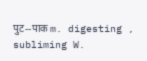पुट--पाक m. digesting , subliming W.